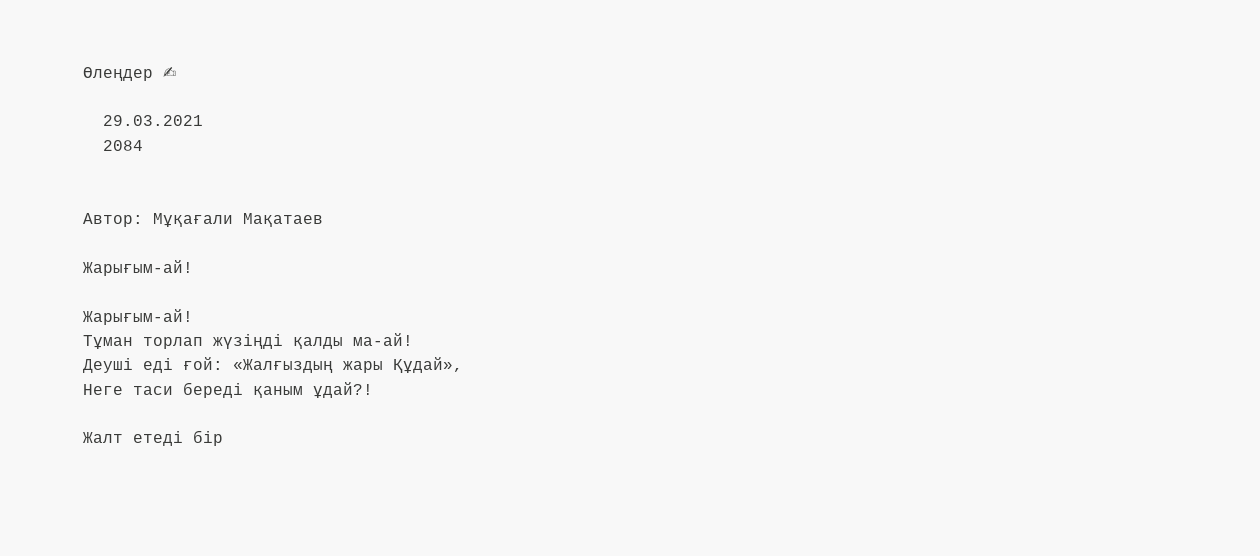Өлеңдер ✍

  29.03.2021
  2084


Автор: Мұқағали Мақатаев

Жарығым-ай!

Жарығым-ай!
Тұман торлап жүзіңді қалды ма-ай!
Деуші еді ғой: «Жалғыздың жары Құдай»,
Неге таси береді қаным ұдай?!

Жалт етеді бір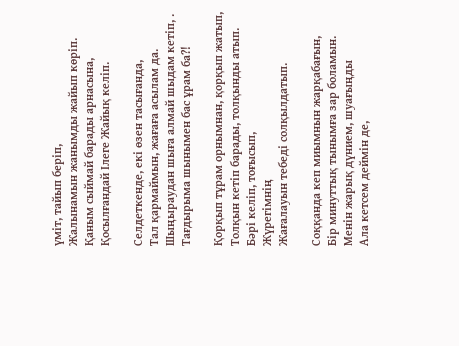үміт, тайып беріп,
Жалынамын жанымды жайып көріп.
Қаным сыймай барады арнасына,
Қосылғандай Ілеге Жайық келіп.

Селдеткенде, екі өзен тасығанда,
Тал қармаймын, жағаға асылам да.
Шыңыраудан шыға алмай шыдам кетіп, .
Тағдырыма шынымен бас ұрам ба?!

Қорқып тұрам орнымнан, қорқып жатып,
Толқын кетіп барады, толқынды атып.
Бәрі келіп, тоғысып,
Жүрегімнің
Жағалауын тебеді солқылдатып.

Соққанда кеп миымнын жарқабағын,
Бір минуттық тынымға зар боламын.
Менін жарық дүнием, шуағыңды
Ала кетсем деймін де,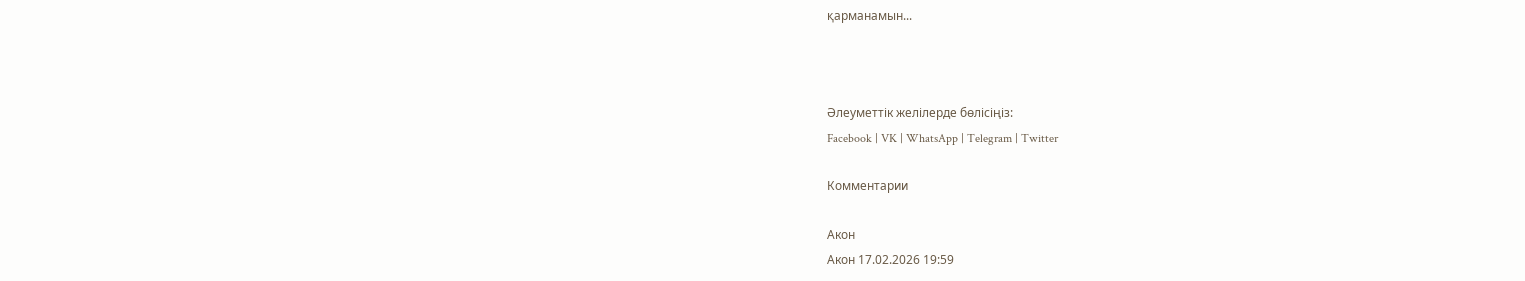қарманамын...



Әлеуметтік желілерде бөлісіңіз:
Facebook | VK | WhatsApp | Telegram | Twitter

Комментарии

Акон
Акон 17.02.2026 19:59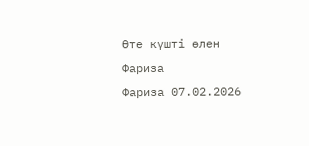Өте күшті өлен
Фариза
Фариза 07.02.2026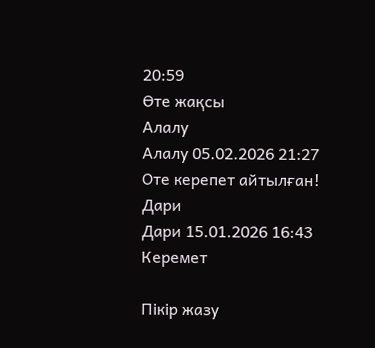20:59
Өте жақсы
Алалу
Алалу 05.02.2026 21:27
Оте керепет айтылған!
Дари
Дари 15.01.2026 16:43
Керемет

Пікір жазу